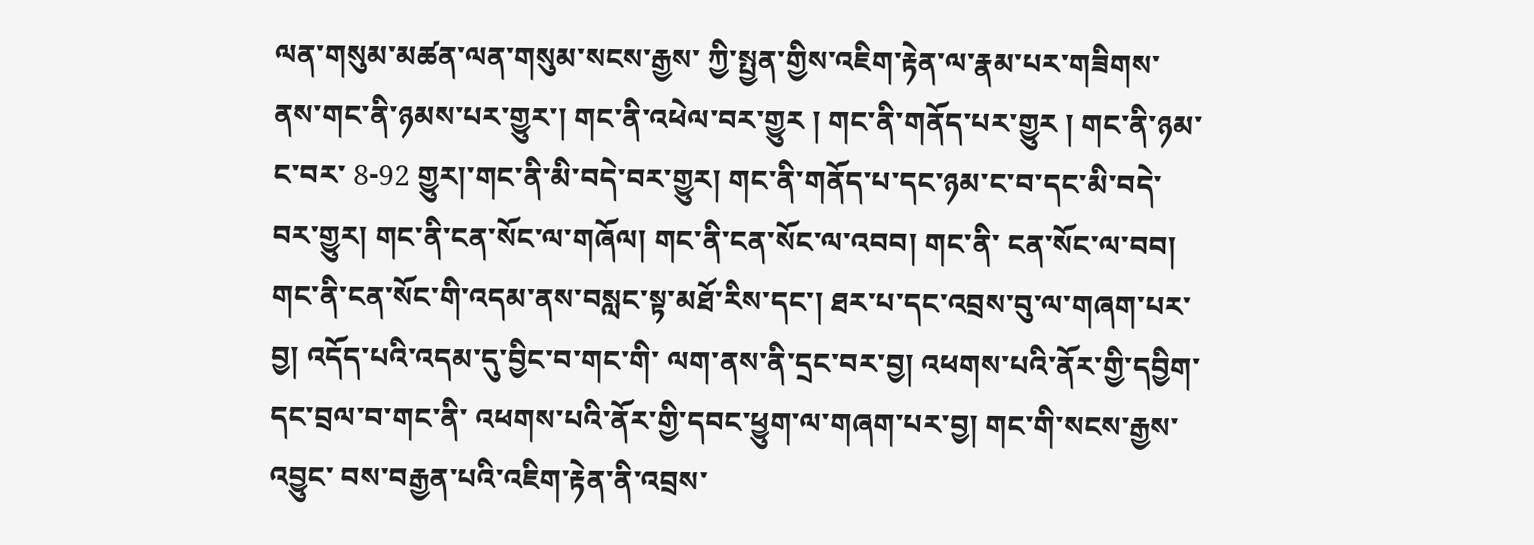ལན་གསུམ་མཚན་ལན་གསུམ་སངས་རྒྱས་ ཀྱི་སྤྱན་གྱིས་འཇིག་རྟེན་ལ་རྣམ་པར་གཟིགས་ནས་གང་ནི་ཉམས་པར་གྱུར་། གང་ནི་འཕེལ་བར་གྱུར ། གང་ནི་གནོད་པར་གྱུར ། གང་ནི་ཉམ་ང་བར་ 8-92 གྱུར།་གང་ནི་མི་བདེ་བར་གྱུར། གང་ནི་གནོད་པ་དང་ཉམ་ང་བ་དང་མི་བདེ་ བར་གྱུར། གང་ནི་ངན་སོང་ལ་གཞོལ། གང་ནི་ངན་སོང་ལ་འབབ། གང་ནི་ ངན་སོང་ལ་བབ། གང་ནི་ངན་སོང་གི་འདམ་ནས་བསླང་སྟ་མཐོ་རིས་དང་། ཐར་པ་དང་འབྲས་བུ་ལ་གཞག་པར་བྱ། འདོད་པའི་འདམ་དུ་བྱིང་བ་གང་གི་ ལག་ནས་ནི་དྲང་བར་བྱ། འཕགས་པའི་ནོར་གྱི་དབྱིག་དང་བྲལ་བ་གང་ནི་ འཕགས་པའི་ནོར་གྱི་དབང་ཕྱུག་ལ་གཞག་པར་བྱ། གང་གི་སངས་རྒྱས་འབྱུང་ བས་བརྒྱན་པའི་འཇིག་རྟེན་ནི་འབྲས་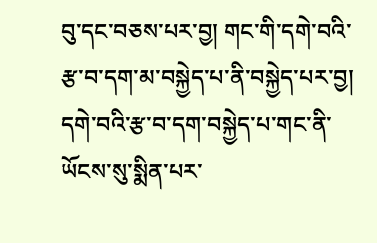བུ་དང་བཅས་པར་བྱ། གང་གི་དགེ་བའི་ རྩ་བ་དག་མ་བསྐྱེད་པ་ནི་བསྐྱེད་པར་བྱ། དགེ་བའི་རྩ་བ་དག་བསྐྱེད་པ་གང་ནི་ ཡོངས་སུ་སྨིན་པར་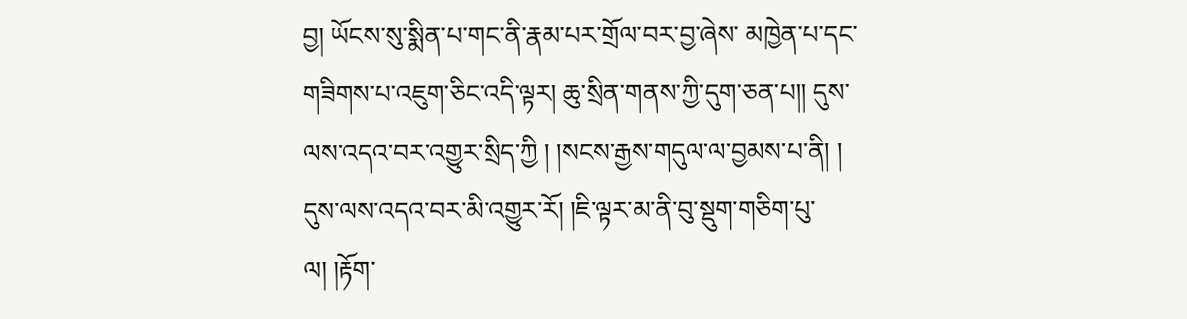བྱ། ཡོངས་སུ་སྨིན་པ་གང་ནི་རྣམ་པར་གྲོལ་བར་བྱ་ཞེས་ མཁྱེན་པ་དང་གཟིགས་པ་འཇུག་ཅིང་འདི་ལྟར། ཆུ་སྲིན་གནས་ཀྱི་དུག་ཅན་པ།། དུས་ལས་འདའ་བར་འགྱུར་སྲིད་ཀྱི ། །སངས་རྒྱས་གདུལ་ལ་བྱམས་པ་ནི། ། དུས་ལས་འདའ་བར་མི་འགྱུར་རོ། །ཇི་ལྟར་མ་ནི་བུ་སྡུག་གཅིག་པུ་ལ། །རྟོག་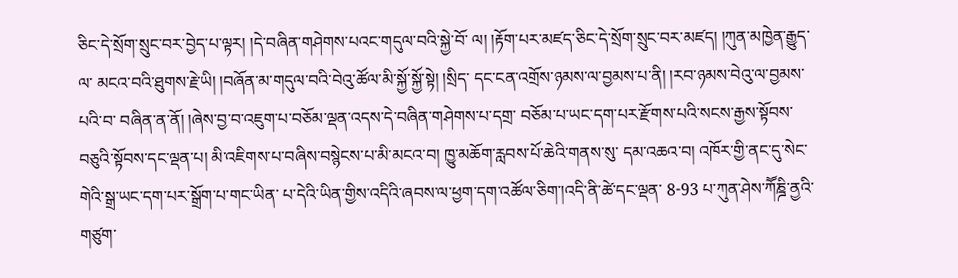ཅིང་དེ་སྲོག་སྲུང་བར་བྱེད་པ་ལྟར། །དེ་བཞིན་གཤེགས་པའང་གདུལ་བའི་སྐྱེ་བོ་ ལ། །རྟོག་པར་མཛད་ཅིང་དེ་སྲོག་སྲུང་བར་མཛད། །ཀུན་མཁྱེན་རྒྱུད་ལ་ མངའ་བའི་ཐུགས་རྗེ་ཡི། །བཞོན་མ་གདུལ་བའི་བེའུ་ཚོལ་མི་སྐྱོ་སྐྱོ་སྟེ། །སྲིད་ དང་ངན་འགྲོས་ཉམས་ལ་བྱམས་པ་ནི། །རབ་ཉམས་བེའུ་ལ་བྱམས་པའི་བ་ བཞིན་ན་ནོ། །ཞེས་བྱ་བ་འཇུག་པ་བཅོམ་ལྡན་འདས་དེ་བཞིན་གཤེགས་པ་དགྲ་ བཅོམ་པ་ཡང་དག་པར་རྫོགས་པའི་སངས་རྒྱས་སྟོབས་བཅུའི་སྟོབས་དང་ལྡན་པ། མི་འཇིགས་པ་བཞིས་བསྙེངས་པ་མི་མངའ་བ། ཁྱུ་མཆོག་རླབས་པོ་ཆེའི་གནས་སུ་ དམ་འཆའ་བ། འཁོར་གྱི་ནང་དུ་སེང་གེའི་སྒྲ་ཡང་དག་པར་སྒྲོག་པ་གང་ཡིན་ པ་དེའི་ཡིན་གྱིས་འདིའི་ཞབས་ལ་ཕྱག་དག་འཚོལ་ཅིག་།འདི་ནི་ཚེ་དང་ལྡན་ 8-93 པ་ཀུན་ཤེས་ཀཽཎྜི་ནྱའི་གཙུག་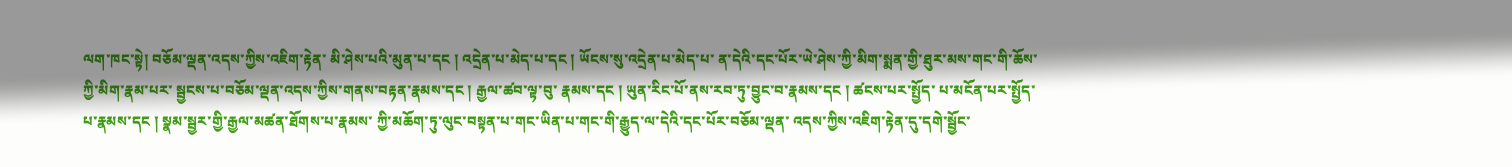ལག་ཁང་སྟེ། བཅོམ་ལྡན་འདས་ཀྱིས་འཇིག་རྟེན་ མི་ཤེས་པའི་མུན་པ་དང ། འདྲེན་པ་མེད་པ་དང ། ཡོངས་སུ་འདྲེན་པ་མེད་པ་ ན་དེའི་དང་པོར་ཡེ་ཤེས་ཀྱི་མིག་སྨན་གྱི་ཐུར་མས་གང་གི་ཆོས་ཀྱི་མིག་རྣམ་པར་ སྦྱངས་པ་བཅོམ་ལྡན་འདས་ཀྱིས་གནས་བརྟན་རྣམས་དང ། རྒྱལ་ཚབ་ལྟ་བུ་ རྣམས་དང ། ཡུན་རིང་པོ་ནས་རབ་ཏུ་བྱུང་བ་རྣམས་དང ། ཚངས་པར་སྤྱོད་ པ་མངོན་པར་སྤྱོད་པ་རྣམས་དང ། སྣམ་སྦྱར་གྱི་རྒྱལ་མཚན་ཐོགས་པ་རྣམས་ ཀྱི་མཆོག་ཏུ་ལུང་བསྟན་པ་གང་ཡིན་པ་གང་གི་རྒྱུད་ལ་དེའི་དང་པོར་བཅོམ་ལྡན་ འདས་ཀྱིས་འཇིག་རྟེན་དུ་དགེ་སྦྱོང་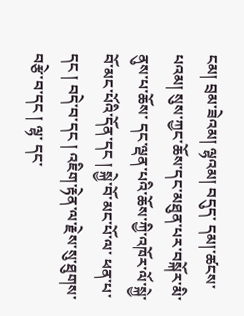ངམ། བྲམ་ཟེའམ། ལྷའམ། བདུད་ དམ།་ཚངས་པའམ། སུས་ཀྱང་ཆོས་དང་མཐུན་པར་བསྐོར་མི་ནུས་པ་ཆོས་ དང་ལྡན་པའི་ཆོས་ཀྱི་འཁོར་ལོ་སྐྱེ་བོ་མང་པོའི་དོན་དང ། སྐྱེ་བོ་མང་པོ་ལ་ ཕན་པ་དང ། བདེ་བ་དང ། འཇིག་རྟེན་ལ་རྗེས་སུ་ཐུགས་བརྩེ་བ་དང ། ལྷ་ དང་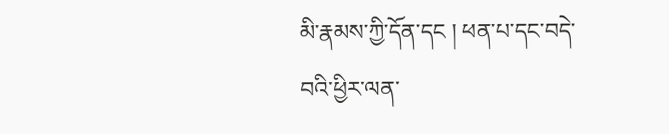མི་རྣམས་ཀྱི་དོན་དང ། ཕན་པ་དང་བདེ་བའི་ཕྱིར་ལན་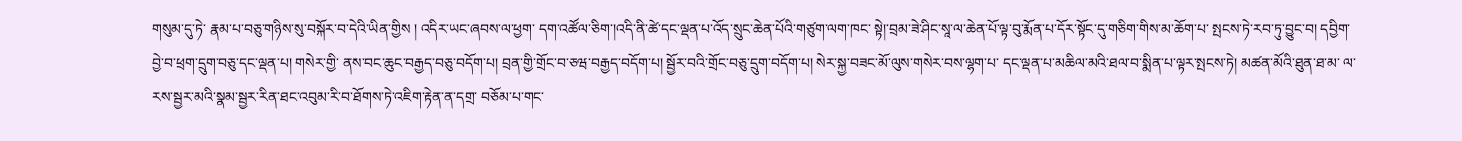གསུམ་དུ་ཏེ་ རྣམ་པ་བཅུ་གཉིས་སུ་བསྐོར་བ་དེའི་ཡིན་གྱིས ། འདིར་ཡང་ཞབས་ལ་ཕྱག་ དག་འཚོལ་ཅིག་།འདི་ནི་ཚེ་དང་ལྡན་པ་འོད་སྲུང་ཆེན་པོའི་གཙུག་ལག་ཁང་ སྟེ།་བྲམ་ཟེ་ཤིང་སཱ་ལ་ཆེན་པོ་ལྟ་བུ་རྨོན་པ་དོར་སྟོང་དུ་གཅིག་གིས་མ་ཆོག་པ་ སྤངས་ཏེ་རབ་ཏུ་བྱུང་བ། དབྱིག་བྱེ་བ་ཕྲག་དྲུག་བཅུ་དང་ལྡན་པ། གསེར་གྱི་ ནས་བང་ཆུང་བརྒྱད་བཅུ་བདོག་པ། བྲན་གྱི་གྲོང་བ་ཅཝ་བརྒྱད་བདོག་པ། སྦྱོར་བའི་གྲོང་བཅུ་དྲུག་བདོག་པ། སེར་སྐྱ་བཟང་མོ་ལུས་གསེར་བས་ལྷག་པ་ དང་ལྡན་པ་མཆིལ་མའི་ཐལ་བ་སྨིན་པ་ལྟར་སྤངས་ཏེ། མཚན་མོའི་ཐུན་ཐ་མ་ ལ་རས་སྦྱར་མའི་སྣམ་སྦྱར་རིན་ཐང་འབུམ་རི་བ་ཐོགས་ཏེ་འཇིག་རྟེན་ན་དགྲ་ བཅོམ་པ་གང་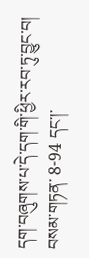དག་བཞུགས་པ་དེ་དག་གི་ཕྱིར་རབ་ཏུ་བྱུང་བ། བསམ་གཏན་ 8-94 དང་།་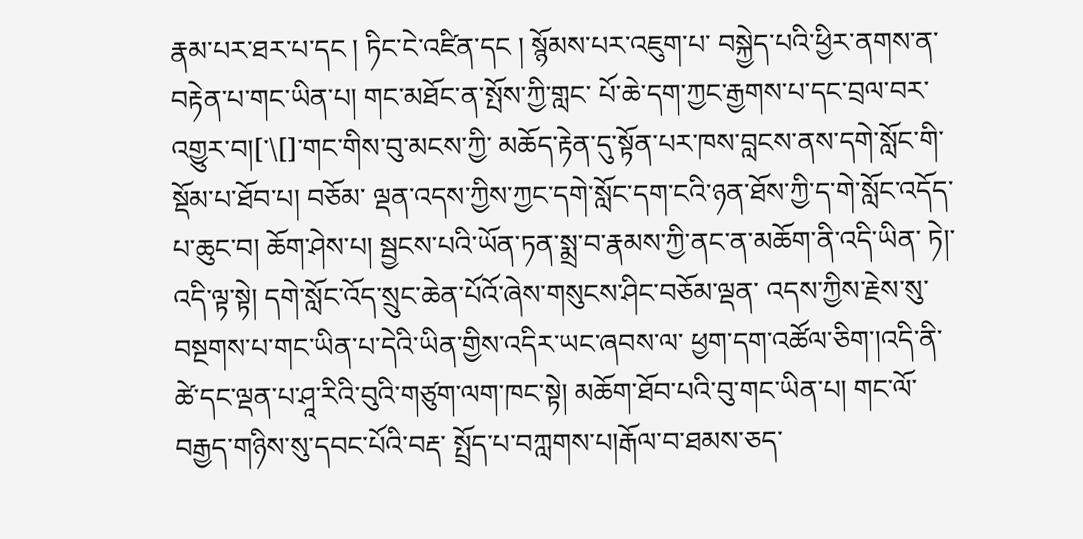རྣམ་པར་ཐར་པ་དང ། ཏིང་ངེ་འཛིན་དང ། སྙོམས་པར་འཇུག་པ་ བསྐྱེད་པའི་ཕྱིར་ནགས་ན་བརྟེན་པ་གང་ཡིན་པ། གང་མཐོང་ན་སྤོས་ཀྱི་གླང་ པོ་ཆེ་དག་ཀྱང་རྒྱགས་པ་དང་བྲལ་བར་འགྱུར་བ།[་\[]་གང་གིས་བུ་མངས་ཀྱི་ མཆོད་རྟེན་དུ་སྟོན་པར་ཁས་བླངས་ནས་དགེ་སློང་གི་སྡོམ་པ་ཐོབ་པ། བཅོམ་ ལྡན་འདས་ཀྱིས་ཀྱང་དགེ་སློང་དག་ངའི་ཉན་ཐོས་ཀྱི་ད་གེ་སློང་འདོད་པ་ཆུང་བ། ཆོག་ཤེས་པ། སྦྱངས་པའི་ཡོན་ཏན་སྨྲ་བ་རྣམས་ཀྱི་ནང་ན་མཆོག་ནི་འདི་ཡིན་ ཏེ།་འདི་ལྟ་སྟེ། དགེ་སློང་འོད་སྲུང་ཆེན་པོའོ་ཞེས་གསུངས་ཤིང་བཅོམ་ལྡན་ འདས་ཀྱིས་རྗེས་སུ་བསྔགས་པ་གང་ཡིན་པ་དེའི་ཡིན་གྱིས་འདིར་ཡང་ཞབས་ལ་ ཕྱག་དག་འཚོལ་ཅིག་།འདི་ནི་ཚེ་དང་ལྡན་པ་ཤཱ་རིའི་བུའི་གཙུག་ལག་ཁང་སྟེ། མཆོག་ཐོབ་པའི་བུ་གང་ཡིན་པ། གང་ལོ་བརྒྱད་གཉིས་སུ་དབང་པོའི་བརྡ་ སྤྲོད་པ་བཀླགས་པ།རྒོལ་བ་ཐམས་ཅད་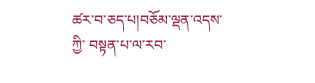ཚར་བ་ཅད་པ།བཅོམ་ལྡན་འདས་ཀྱི་ བསྟན་པ་ལ་རབ་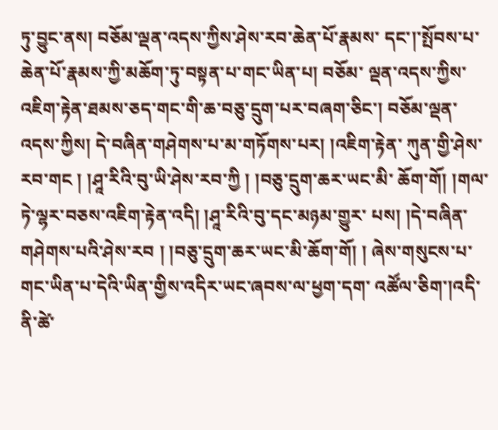ཏུ་བྱུང་ནས། བཅོམ་ལྡན་འདས་ཀྱིས་ཤེས་རབ་ཆེན་པོ་རྣམས་ དང་།་སྤོབས་པ་ཆེན་པོ་རྣམས་ཀྱི་མཆོག་ཏུ་བསྟན་པ་གང་ཡིན་པ། བཅོམ་ ལྡན་འདས་ཀྱིས་འཇིག་རྟེན་ཐམས་ཅད་གང་གི་ཆ་བཅུ་དྲུག་པར་བཞག་ཅིང་། བཅོམ་ལྡན་འདས་ཀྱིས། དེ་བཞིན་གཤེགས་པ་མ་གཏོགས་པར། །འཇིག་རྟེན་ ཀུན་གྱི་ཤེས་རབ་གང ། །ཤཱ་རིའི་བུ་ཡི་ཤེས་རབ་ཀྱི ། །བཅུ་དྲུག་ཆར་ཡང་མི་ ཆོག་གོ། །གལ་ཏེ་ལྷར་བཅས་འཇིག་རྟེན་འདི། །ཤཱ་རིའི་བུ་དང་མཉམ་གྱུར་ པས། །དེ་བཞིན་གཤེགས་པའི་ཤེས་རབ ། །བཅུ་དྲུག་ཆར་ཡང་མི་ཆོག་གོ། ། ཞེས་གསུངས་པ་གང་ཡིན་པ་དེའི་ཡིན་གྱིས་འདིར་ཡང་ཞབས་ལ་ཕྱག་དག་ འཚོལ་ཅིག་།འདི་ནི་ཚེ་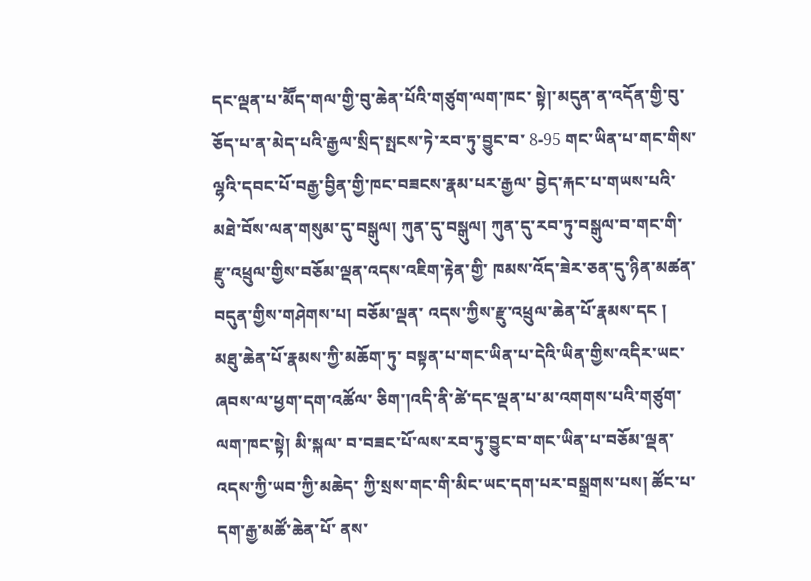དང་ལྡན་པ་མཽད་གལ་གྱི་བུ་ཆེན་པོའི་གཙུག་ལག་ཁང་ སྟེ།་མདུན་ན་འདོན་གྱི་བུ་ཅོད་པ་ན་མེད་པའི་རྒྱལ་སྲིད་སྤངས་ཏེ་རབ་ཏུ་བྱུང་བ་ 8-95 གང་ཡིན་པ་གང་གིས་ལྷའི་དབང་པོ་བརྒྱ་བྱིན་གྱི་ཁང་བཟངས་རྣམ་པར་རྒྱལ་ བྱེད་རྐང་པ་གཡས་པའི་མཐེ་བོས་ལན་གསུམ་དུ་བསྒུལ། ཀུན་དུ་བསྒུལ། ཀུན་དུ་རབ་ཏུ་བསྒུལ་བ་གང་གི་རྫུ་འཕྲུལ་གྱིས་བཅོམ་ལྡན་འདས་འཇིག་རྟེན་གྱི་ ཁམས་འོད་ཟེར་ཅན་དུ་ཉིན་མཚན་བདུན་གྱིས་གཤེགས་པ། བཅོམ་ལྡན་ འདས་ཀྱིས་རྫུ་འཕྲུལ་ཆེན་པོ་རྣམས་དང ། མཐུ་ཆེན་པོ་རྣམས་ཀྱི་མཆོག་ཏུ་ བསྟན་པ་གང་ཡིན་པ་དེའི་ཡིན་གྱིས་འདིར་ཡང་ཞབས་ལ་ཕྱག་དག་འཚོལ་ ཅིག་།འདི་ནི་ཚེ་དང་ལྡན་པ་མ་འགགས་པའི་གཙུག་ལག་ཁང་སྟེ། མི་སྐལ་ བ་བཟང་པོ་ལས་རབ་ཏུ་བྱུང་བ་གང་ཡིན་པ་བཅོམ་ལྡན་འདས་ཀྱི་ཡབ་ཀྱི་མཆེད་ ཀྱི་སྲས་གང་གི་མིང་ཡང་དག་པར་བསྒྲགས་པས། ཚོང་པ་དག་རྒྱ་མཚོ་ཆེན་པོ་ ནས་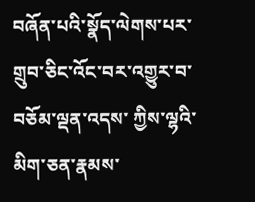བཞོན་པའི་སྣོད་ལེགས་པར་གྲུབ་ཅིང་འོང་བར་འགྱུར་བ་བཅོམ་ལྡན་འདས་ ཀྱིས་ལྷའི་མིག་ཅན་རྣམས་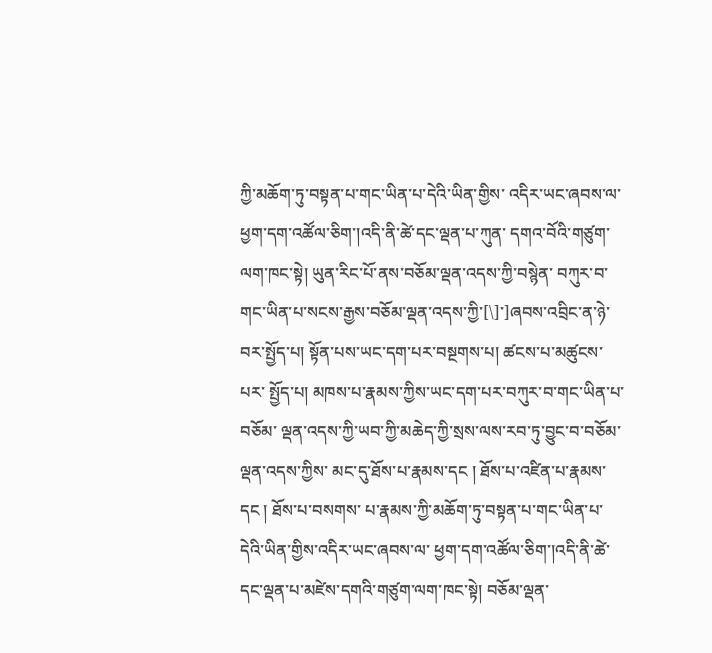ཀྱི་མཆོག་ཏུ་བསྟན་པ་གང་ཡིན་པ་དེའི་ཡིན་གྱིས་ འདིར་ཡང་ཞབས་ལ་ཕྱག་དག་འཚོལ་ཅིག་།འདི་ནི་ཚེ་དང་ལྡན་པ་ཀུན་ དགའ་བོའི་གཙུག་ལག་ཁང་སྟེ། ཡུན་རིང་པོ་ནས་བཅོམ་ལྡན་འདས་ཀྱི་བསྙེན་ བཀུར་བ་གང་ཡིན་པ་སངས་རྒྱས་བཅོམ་ལྡན་འདས་ཀྱི་[\]་]ཞབས་འབྲིང་ན་ཉེ་ བར་སྤྱོད་པ། སྟོན་པས་ཡང་དག་པར་བསྔགས་པ། ཚངས་པ་མཚུངས་པར་ སྤྱོད་པ། མཁས་པ་རྣམས་ཀྱིས་ཡང་དག་པར་བཀུར་བ་གང་ཡིན་པ་བཅོམ་ ལྡན་འདས་ཀྱི་ཡབ་ཀྱི་མཆེད་ཀྱི་སྲས་ལས་རབ་ཏུ་བྱུང་བ་བཅོམ་ལྡན་འདས་ཀྱིས་ མང་དུ་ཐོས་པ་རྣམས་དང ། ཐོས་པ་འཛིན་པ་རྣམས་དང ། ཐོས་པ་བསགས་ པ་རྣམས་ཀྱི་མཆོག་ཏུ་བསྟན་པ་གང་ཡིན་པ་དེའི་ཡིན་གྱིས་འདིར་ཡང་ཞབས་ལ་ ཕྱག་དག་འཚོལ་ཅིག་།འདི་ནི་ཚེ་དང་ལྡན་པ་མཛེས་དགའི་གཙུག་ལག་ཁང་སྟེ། བཅོམ་ལྡན་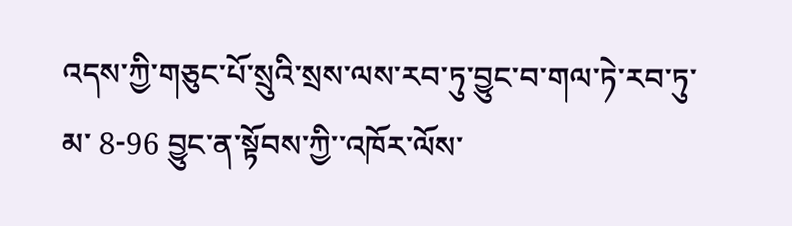འདས་ཀྱི་གཅུང་པོ་སྲུའི་སྲས་ལས་རབ་ཏུ་བྱུང་བ་གལ་ཏེ་རབ་ཏུ་མ་ 8-96 བྱུང་ན་སྟོབས་ཀྱི་་འཁོར་ལོས་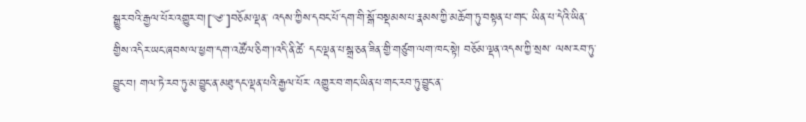སྒྱུར་བའི་རྒྱལ་པོར་འགྱུར་བ།[༄་]བཅོམ་ལྡན་ འདས་ཀྱིས་དབང་པོ་དག་གི་སྒོ་བསྡམས་པ་རྣམས་ཀྱི་མཆོག་ཏུ་བསྟན་པ་གང་ ཡིན་པ་དེའི་ཡིན་གྱིས་འདིར་ཡང་ཞབས་ལ་ཕྱག་དག་འཚོལ་ཅིག་།འདི་ནི་ཚེ་ དང་ལྡན་པ་སྒྲ་ཅན་ཟིན་གྱི་གཙུག་ལག་ཁང་སྟེ། བཅོམ་ལྡན་འདས་ཀྱི་སྲས་ ལས་རབ་ཏུ་བྱུང་བ། གལ་ཏེ་རབ་ཏུ་མ་བྱུང་ན་མཐུ་དང་ལྡན་པའི་རྒྱལ་པོར་ འགྱུར་བ་གང་ཡིན་པ་གང་རབ་ཏུ་བྱུང་ན་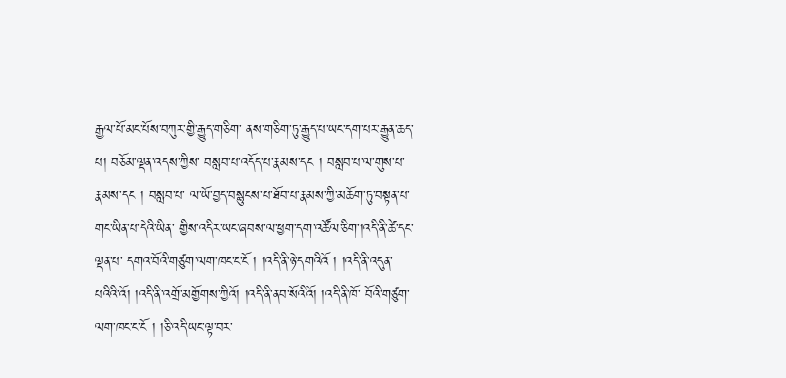རྒྱལ་པོ་མང་པོས་བཀུར་གྱི་རྒྱུད་གཅིག་ ནས་གཅིག་ཏུ་རྒྱུད་པ་ཡང་དག་པར་རྒྱུན་ཆད་པ། བཅོམ་ལྡན་འདས་ཀྱིས་ བསླབ་པ་འདོད་པ་རྣམས་དང ། བསླབ་པ་ལ་གུས་པ་རྣམས་དང ། བསླབ་པ་ ལ་ཡོ་བྱད་བསྙུངས་པ་ཐོབ་པ་རྣམས་ཀྱི་མཆོག་ཏུ་བསྟན་པ་གང་ཡིན་པ་དེའི་ཡིན་ གྱིས་འདིར་ཡང་ཞབས་ལ་ཕྱག་དག་འཚོལ་ཅིག་།འདི་ནི་ཚེ་དང་ལྡན་པ་ དགའ་བོའི་གཙུག་ལག་ཁང་ང་ངོ ། །འདི་ནི་ཉེ་དགའིའོ ། །འདི་ནི་འདུན་ པའིའི་འོ། །འདི་ནི་འགྲོ་མགྱོགས་ཀྱིའོ། །འདི་ནི་ནབ་སོའིའོ། །འདི་ནི་ཁོ་ བོའི་གཙུག་ལག་ཁང་ང་ངོ ། །ཅི་འདི་ཡང་ལྟ་བར་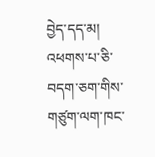བྱེད་དད་མ། འཕགས་པ་ཅི་ བདག་ཅག་གིས་གཙུག་ལག་ཁང་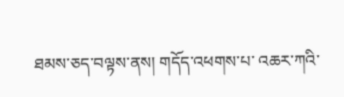ཐམས་ཅད་བལྟས་ནས། གདོད་འཕགས་པ་ འཆར་ཀའི་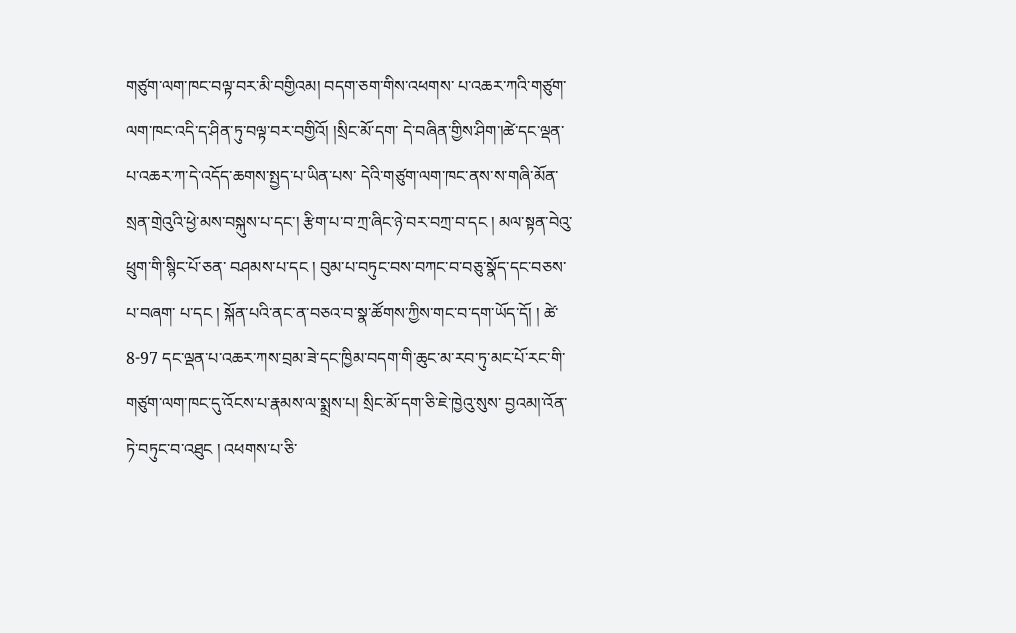གཙུག་ལག་ཁང་བལྟ་བར་མི་བགྱིའམ། བདག་ཅག་གིས་འཕགས་ པ་འཆར་ཀའི་གཙུག་ལག་ཁང་འདི་ད་ཤིན་ཏུ་བལྟ་བར་བགྱིའོ། །སྲིང་མོ་དག་ དེ་བཞིན་གྱིས་ཤིག་།ཚེ་དང་ལྡན་པ་འཆར་ཀ་དེ་འདོད་ཆགས་སྤྱད་པ་ཡིན་པས་ དེའི་གཙུག་ལག་ཁང་ནས་ས་གཞི་མོན་སྲན་གྲེའུའི་ཕྱེ་མས་བསྐུས་པ་དང་། རྩིག་པ་བ་ཀྲ་ཞིང་ཉེ་བར་བཀྲ་བ་དང ། མལ་སྟན་བེའུ་ཕྲུག་གི་སྙིང་པོ་ཅན་ བཤམས་པ་དང ། བུམ་པ་བཏུང་བས་བཀང་བ་བཅུ་སྣོད་དང་བཅས་པ་བཞག་ པ་དང ། སྐོན་པའི་ནང་ན་བཅའ་བ་སྣ་ཚོགས་ཀྱིས་གང་བ་དག་ཡོད་དོ། ། ཚེ་ 8-97 དང་ལྡན་པ་འཆར་ཀས་བྲམ་ཟེ་དང་ཁྱིམ་བདག་གི་ཆུང་མ་རབ་ཏུ་མང་པོ་རང་གི་ གཙུག་ལག་ཁང་དུ་འོངས་པ་རྣམས་ལ་སྨྲས་པ། སྲིང་མོ་དག་ཅི་ཇེ་ཁྱེའུ་སུས་ བྱའམ།་འོན་ཏེ་བཏུང་བ་འཐུང ། འཕགས་པ་ཅི་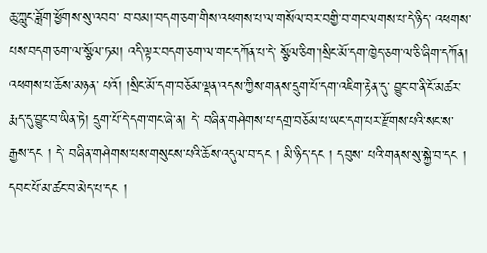ཆུ་ཀླུང་ཟློག་ཕྱོགས་སུ་འབབ་ བ་བམ།་བདག་ཅག་གིས་འཕགས་པ་ལ་གསོལ་བར་བགྱི་བ་གང་ལགས་པ་དེ་ཉིད་ འཕགས་པས་བདག་ཅག་ལ་སྩོལ་ཏམ། འདི་ལྟར་བདག་ཅག་ལ་གང་དཀོན་པ་དེ་ སྩོལ་ཅིག་།སྲིང་མོ་དག་ཁྱེད་ཅག་ལ་ཅི་ཞིག་དཀོན། འཕགས་པ་ཆོས་མཉན་ པའོ། །སྲིང་མོ་དག་བཅོམ་ལྡན་འདས་ཀྱིས་གནས་དྲུག་པོ་དག་འཇིག་རྟེན་དུ་ བྱུང་བ་ནི་ངོ་མཚར་རྨད་དུ་བྱུང་བ་ཡིན་ཏེ། དྲུག་པོ་དེ་དག་གང་ཞེ་ན། དེ་ བཞིན་གཤེགས་པ་དགྲ་བཅོམ་པ་ཡང་དག་པར་རྫོགས་པའི་སང་ས་རྒྱས་དང ། དེ་ བཞིན་གཤེགས་པས་གསུངས་པའི་ཆོས་འདུལ་བ་དང ། མི་ཉིད་དང ། དབུས་ པའི་གནས་སུ་སྐྱེ་བ་དང ། དབང་པོ་མ་ཚང་བ་མེད་པ་དང །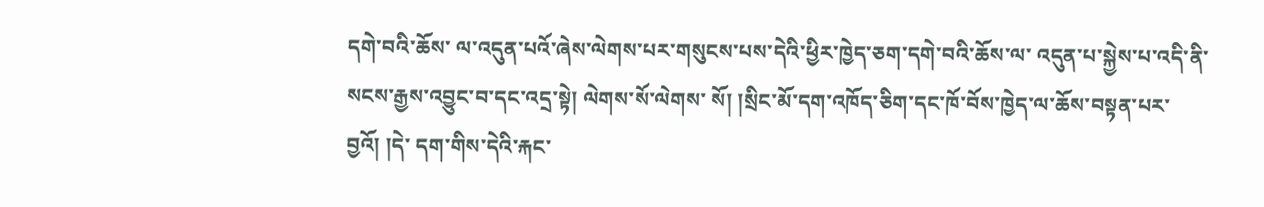དགེ་བའི་ཆོས་ ལ་འདུན་པའོ་ཞེས་ལེགས་པར་གསུངས་པས་དེའི་ཕྱིར་ཁྱེད་ཅག་དགེ་བའི་ཆོས་ལ་ འདུན་པ་སྐྱེས་པ་འདི་ནི་སངས་རྒྱས་འབྱུང་བ་དང་འདྲ་སྟེ། ལེགས་སོ་ལེགས་ སོ། །སྲིང་མོ་དག་འཁོད་ཅིག་དང་ཁོ་བོས་ཁྱེད་ལ་ཆོས་བསྟན་པར་བྱའོ། །དེ་ དག་གིས་དེའི་རྐང་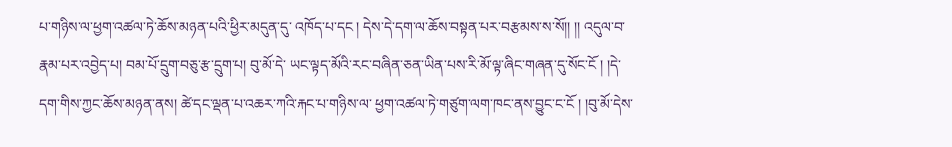པ་གཉིས་ལ་ཕྱག་འཚལ་ཏེ་ཆོས་མཉན་པའི་ཕྱིར་མདུན་དུ་ འཁོད་པ་དང ། དེས་དེ་དག་ལ་ཆོས་བསྟན་པར་བརྩམས་ས་སོ།། །། འདུལ་བ་རྣམ་པར་འབྱེད་པ། བམ་པོ་དྲུག་བཅུ་རྩ་དྲུག་པ། བུ་མོ་དེ་ ཡང་ལྟད་མོའི་རང་བཞིན་ཅན་ཡིན་པས་རི་མོ་ལྟ་ཞིང་གཞན་དུ་སོང་ངོ ། །དེ་ དག་གིས་ཀྱང་ཆོས་མཉན་ནས། ཚེ་དང་ལྡན་པ་འཆར་ཀའི་རྐང་པ་གཉིས་ལ་ ཕྱག་འཚལ་ཏེ་གཙུག་ལག་ཁང་ནས་བྱུང་ང་ངོ ། །བུ་མོ་དེས་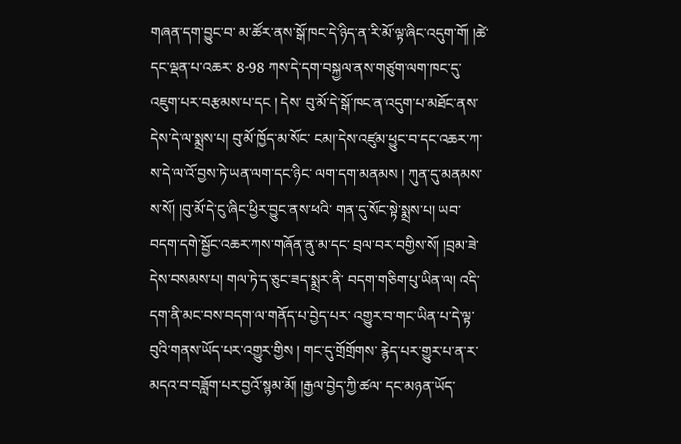གཞན་དག་བྱུང་བ་ མ་ཚོར་ནས་སྒོ་ཁང་དེ་ཉིད་ན་རི་མོ་ལྟ་ཞིང་འདུག་གོ། །ཚེ་དང་ལྡན་པ་འཆར་ 8-98 ཀས་དེ་དག་བསྐྱལ་ནས་གཙུག་ལག་ཁང་དུ་འཇུག་པར་བརྩམས་པ་དང ། དེས་ བུ་མོ་དེ་སྒོ་ཁང་ན་འདུག་པ་མཐོང་ནས་དེས་དེ་ལ་སྨྲས་པ། བུ་མོ་ཁྱོད་མ་སོང་ ངམ།་དེས་འཛུམ་ཕྱུང་བ་དང་འཆར་ཀ་ས་དེ་ལ་འོ་བྱས་ཏེ་ཡན་ལག་དང་ཉིང་ ལག་དག་མནམས ། ཀུན་དུ་མནམས་ས་སོ། །བུ་མོ་དེ་ངུ་ཞིང་ཕྱིར་བྱུང་ནས་ཕའི་ གན་དུ་སོང་སྟེ་སྨྲས་པ། ཡབ་བདག་དགེ་སྦྱོང་འཆར་ཀས་གཞོན་ནུ་མ་དང་ བྲལ་བར་བགྱིས་སོ། །བྲམ་ཟེ་དེས་བསམས་པ། གལ་ཏེ་ད་ཅུང་ཟད་སྨྲར་ནི་ བདག་གཅིག་པུ་ཡིན་ལ། འདི་དག་ནི་མང་བས་བདག་ལ་གནོད་པ་བྱེད་པར་ འགྱུར་བ་གང་ཡིན་པ་དེ་ལྟ་བུའི་གནས་ཡོད་པར་འགྱུར་གྱིས ། གང་དུ་གྲོགྲོགས་ རྙེད་པར་གྱུར་པ་ན་ར་མདའ་བ་བཟློག་པར་བྱའོ་སྙམ་མོ། །རྒྱལ་བྱེད་ཀྱི་ཚལ་ དང་མཉན་ཡོད་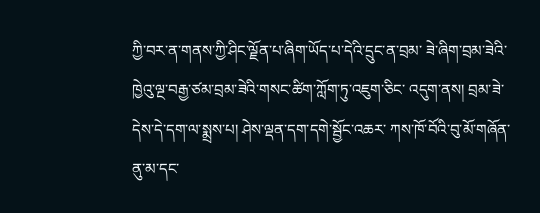ཀྱི་བར་ན་གནས་ཀྱི་ཤིང་ལྗོན་པ་ཞིག་ཡོད་པ་དེའི་དྲུང་ན་བྲམ་ ཟེ་ཞིག་བྲམ་ཟེའི་ཁྱེའུ་ལྔ་བརྒྱ་ཙམ་བྲམ་ཟེའི་གསང་ཚིག་ཀློག་ཏུ་འཇུག་ཅིང་ འདུག་ནས། བྲམ་ཟེ་དེས་དེ་དག་ལ་སྨྲས་པ། ཤེས་ལྡན་དག་དགེ་སྦྱོང་འཆར་ ཀས་ཁོ་བོའི་བུ་མོ་གཞོན་ནུ་མ་དང་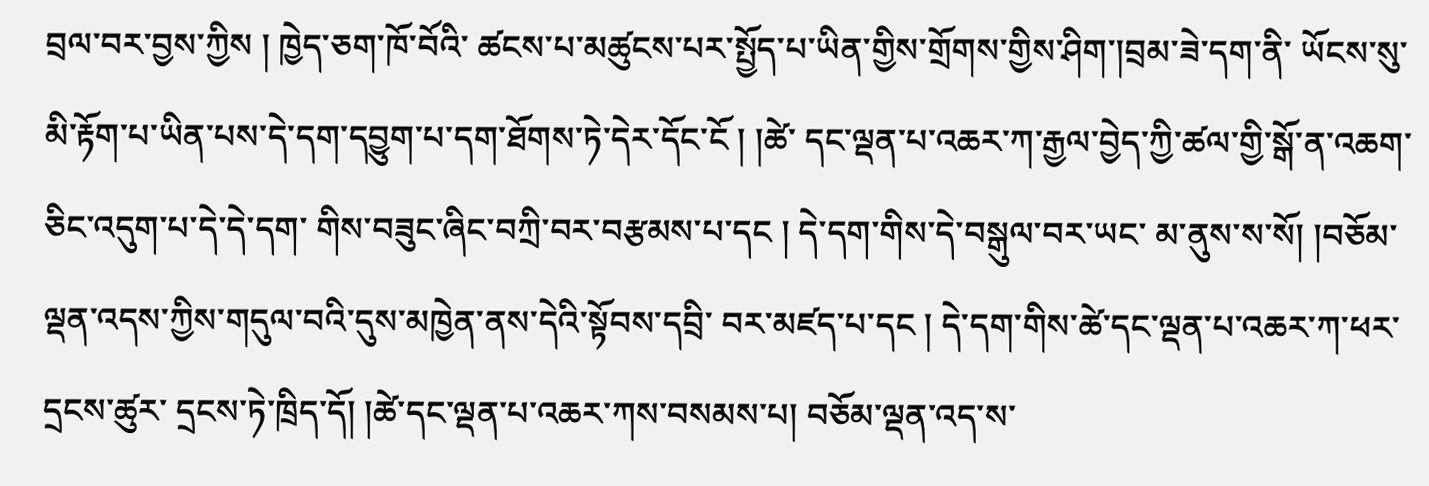བྲལ་བར་བྱས་ཀྱིས ། ཁྱེད་ཅག་ཁོ་བོའི་ ཚངས་པ་མཚུངས་པར་སྤྱོད་པ་ཡིན་གྱིས་གྲོགས་གྱིས་ཤིག་།བྲམ་ཟེ་དག་ནི་ ཡོངས་སུ་མི་རྟོག་པ་ཡིན་པས་དེ་དག་དབྱུག་པ་དག་ཐོགས་ཏེ་དེར་དོང་ངོ ། །ཚེ་ དང་ལྡན་པ་འཆར་ཀ་རྒྱལ་བྱེད་ཀྱི་ཚལ་གྱི་སྒོ་ན་འཆག་ཅིང་འདུག་པ་དེ་དེ་དག་ གིས་བཟུང་ཞིང་བཀྲི་བར་བརྩམས་པ་དང ། དེ་དག་གིས་དེ་བསྒུལ་བར་ཡང་ མ་ནུས་ས་སོ། །བཅོམ་ལྡན་འདས་ཀྱིས་གདུལ་བའི་དུས་མཁྱེན་ནས་དེའི་སྟོབས་དབྲི་ བར་མཛད་པ་དང ། དེ་དག་གིས་ཚེ་དང་ལྡན་པ་འཆར་ཀ་ཕར་དྲངས་ཚུར་ དྲངས་ཏེ་ཁྲིད་དོ། །ཚེ་དང་ལྡན་པ་འཆར་ཀས་བསམས་པ། བཅོམ་ལྡན་འད་ས་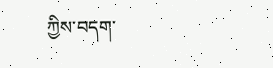ཀྱིས་བདག་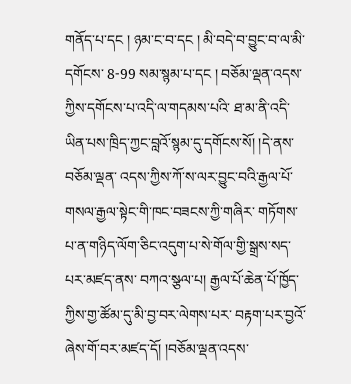གནོད་པ་དང ། ཉམ་ང་བ་དང ། མི་བདེ་བ་བྱུང་བ་ལ་མི་དགོངས་ 8-99 སམ་སྙམ་པ་དང ། བཅོམ་ལྡན་འདས་ཀྱིས་དགོངས་པ་འདི་ལ་གདམས་པའི་ ཐ་མ་ནི་འདི་ཡིན་པས་ཁྲིད་ཀྱང་བླའོ་སྙམ་དུ་དགོངས་སོ། །དེ་ནས་བཅོམ་ལྡན་ འདས་ཀྱིས་ཀོ་ས་ལར་བྱུང་བའི་རྒྱལ་པོ་གསལ་རྒྱལ་སྟེང་གི་ཁང་བཟངས་ཀྱི་གཞིར་ གཏོགས་པ་ན་གཉིད་ལོག་ཅིང་འདུག་པ་སེ་གོལ་གྱི་སྒྲས་སད་པར་མཛད་ནས་ བཀའ་སྩལ་པ། རྒྱལ་པོ་ཆེན་པོ་ཁྱོད་ཀྱིས་གྱ་ཚོམ་དུ་མི་བྱ་བར་ལེགས་པར་ བརྟག་པར་བྱའོ་ཞེས་གོ་བར་མཛད་དོ། །བཅོམ་ལྡན་འདས་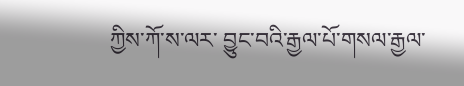ཀྱིས་ཀོ་ས་ལར་ བྱུང་བའི་རྒྱལ་པོ་གསལ་རྒྱལ་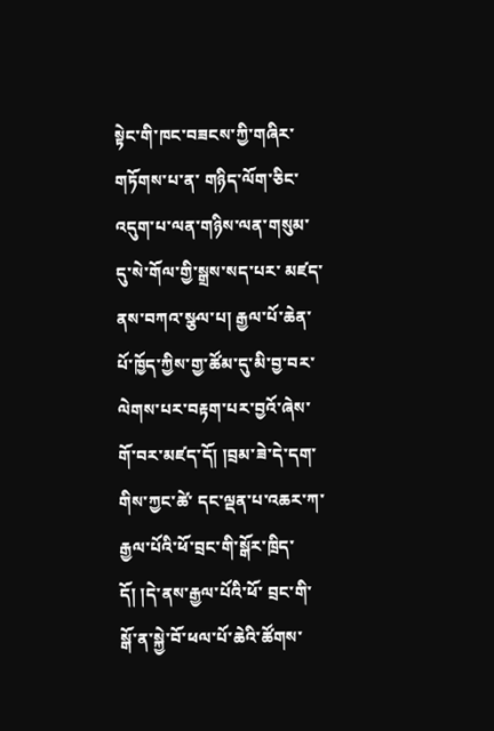སྟེང་གི་ཁང་བཟངས་ཀྱི་གཞིར་གཏོགས་པ་ན་ གཉིད་ལོག་ཅིང་འདུག་པ་ལན་གཉིས་ལན་གསུམ་དུ་སེ་གོལ་གྱི་སྒྲས་སད་པར་ མཛད་ནས་བཀའ་སྩལ་པ། རྒྱལ་པོ་ཆེན་པོ་ཁྱོད་ཀྱིས་གྱ་ཚོམ་དུ་མི་བྱ་བར་ ལེགས་པར་བརྟག་པར་བྱའོ་ཞེས་གོ་བར་མཛད་དོ། །བྲམ་ཟེ་དེ་དག་གིས་ཀྱང་ཚེ་ དང་ལྡན་པ་འཆར་ཀ་རྒྱལ་པོའི་ཕོ་བྲང་གི་སྒོར་ཁྲིད་དོ། །དེ་ནས་རྒྱལ་པོའི་ཕོ་ བྲང་གི་སྒོ་ན་སྐྱེ་བོ་ཕལ་པོ་ཆེའི་ཚོགས་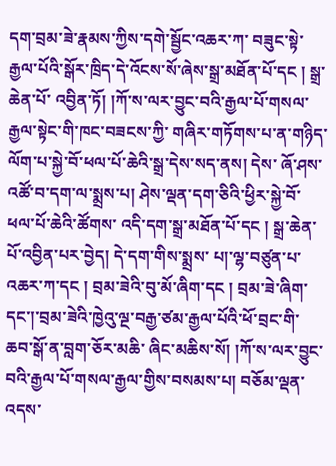དག་བྲམ་ཟེ་རྣམས་ཀྱིས་དགེ་སྦྱོང་འཆར་ཀ་ བཟུང་སྟེ་རྒྱལ་པོའི་སྒོར་ཁྲིད་དེ་འོངས་སོ་ཞེས་སྒྲ་མཐོན་པོ་དང ། སྒྲ་ཆེན་པོ་ འབྱིན་ཏོ། །ཀོ་ས་ལར་བྱུང་བའི་རྒྱལ་པོ་གསལ་རྒྱལ་སྟེང་གི་ཁང་བཟངས་ཀྱི་ གཞིར་གཏོགས་པ་ན་གཉིད་ལོག་པ་སྐྱེ་བོ་ཕལ་པོ་ཆེའི་སྒྲ་དེས་སད་ནས། དེས་ ཞོ་ཤས་འཚོ་བ་དག་ལ་སྨྲས་པ། ཤེས་ལྡན་དག་ཅིའི་ཕྱིར་སྐྱེ་བོ་ཕལ་པོ་ཆེའི་ཚོགས་ འདི་དག་སྒྲ་མཐོན་པོ་དང ། སྒྲ་ཆེན་པོ་འབྱིན་པར་བྱེད། དེ་དག་གིས་སྨྲས་ པ།་ལྷ་བཙུན་པ་འཆར་ཀ་དང ། བྲམ་ཟེའི་བུ་མོ་ཞིག་དང ། བྲམ་ཟེ་ཞིག་ དང་།་བྲམ་ཟེའི་ཁྱེའུ་ལྔ་བརྒྱ་ཙམ་རྒྱལ་པོའི་ཕོ་བྲང་གི་ཆབ་སྒོ་ན་བླག་ཅོར་མཆི་ ཞིང་མཆིས་སོ། །ཀོ་ས་ལར་བྱུང་བའི་རྒྱལ་པོ་གསལ་རྒྱལ་གྱིས་བསམས་པ། བཅོམ་ལྡན་འདས་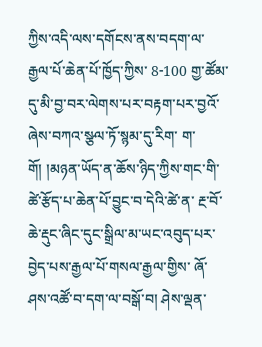ཀྱིས་འདི་ལས་དགོངས་ནས་བདག་ལ་རྒྱལ་པོ་ཆེན་པོ་ཁྱོད་ཀྱིས་ 8-100 གྱ་ཚོམ་དུ་མི་བྱ་བར་ལེགས་པར་བརྟག་པར་བྱའོ་ཞེས་བཀའ་སྩལ་ཏོ་སྙམ་དུ་རིག་ ག་གོ། །མཉན་ཡོད་ན་ཆོས་ཉིད་ཀྱིས་གང་གི་ཚེ་རྩོད་པ་ཆེན་པོ་བྱུང་བ་དེའི་ཚེ་ན་ རྔ་བོ་ཆེ་རྡུང་ཞིང་དུང་སྒྲིལ་མ་ཡང་འབུད་པར་བྱེད་པས་རྒྱལ་པོ་གསལ་རྒྱལ་གྱིས་ ཞོ་ཤས་འཚོ་བ་དག་ལ་བསྒོ་བ། ཤེས་ལྡན་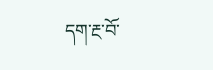དག་རྔ་བོ་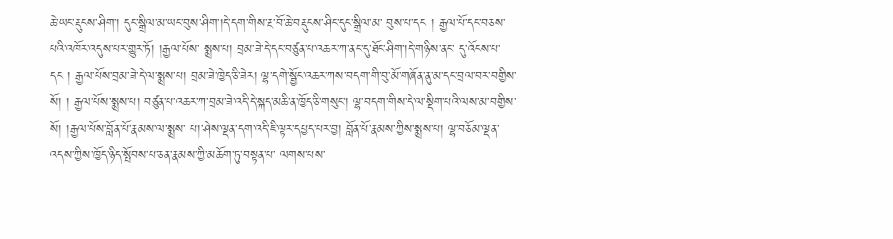ཆེ་ཡང་རྡུངས་ཤིག་། དུང་སྒྲིལ་མ་ཡང་བུས་ཤིག་།དེ་དག་གིས་རྔ་བོ་ཆེ་བརྡུངས་ཤིང་དུང་སྒྲིལ་མ་ བུས་པ་དང ། རྒྱལ་པོ་དང་བཅས་པའི་འཁོར་འདུས་པར་གྱུར་ཏོ། །རྒྱལ་པོས་ སྨྲས་པ། བྲམ་ཟེ་དེ་དང་བཙུན་པ་འཆར་ཀ་ནང་དུ་ཐོང་ཤིག་།དེ་གཉིས་ནང་ དུ་འོངས་པ་དང ། རྒྱལ་པོས་བྲམ་ཟེ་དེ་ལ་སྨྲས་པ། བྲམ་ཟེ་ཁྱེད་ཅི་ཟེར། ལྷ་དགེ་སྦྱོང་འཆར་ཀས་བདག་གི་བུ་མོ་གཞོན་ནུ་མ་དང་བྲལ་བར་བགྱིས་སོ། ། རྒྱལ་པོས་སྨྲས་པ། བཙུན་པ་འཆར་ཀ་བྲམ་ཟེ་འདི་དེ་སྐད་མཆི་ན་ཁྱོད་ཅི་གསུང་། ལྷ་བདག་གིས་དེ་ལ་སྡིག་པའི་ལས་མ་བགྱིས་སོ། །རྒྱལ་པོས་བློན་པོ་རྣམས་ལ་སྨྲས་ པ།་ཤེས་ལྡན་དག་འདི་ཇི་ལྟར་དཔྱད་པར་བྱ། བློན་པོ་རྣམས་ཀྱིས་སྨྲས་པ། ལྷ་བཅོམ་ལྡན་འདས་ཀྱིས་ཁྱོད་ཉིད་སྤོབས་པ་ཅན་རྣམས་ཀྱི་མཆོག་ཏུ་བསྟན་པ་ ལགས་པས་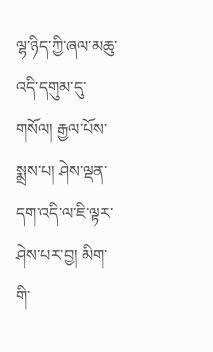ལྷ་ཉིད་ཀྱི་ཞལ་མཆུ་འདི་དགུམ་དུ་གསོལ། རྒྱལ་པོས་སྨྲས་པ། ཤེས་ལྡན་དག་འདི་ལ་ཇི་ལྟར་ཤེས་པར་བྱ། མིག་གི་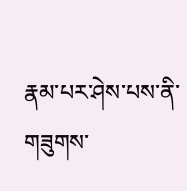རྣམ་པར་ཤེས་པས་ནི་ གཟུགས་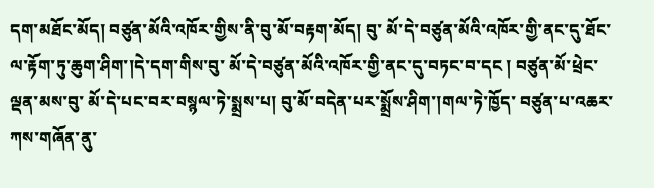དག་མཐོང་མོད། བཙུན་མོའི་འཁོར་གྱིས་ནི་བུ་མོ་བརྟག་མོད། བུ་ མོ་དེ་བཙུན་མོའི་འཁོར་གྱི་ནང་དུ་ཐོང་ལ་རྟོག་ཏུ་ཆུག་ཤིག་།དེ་དག་གིས་བུ་ མོ་དེ་བཙུན་མོའི་འཁོར་གྱི་ནང་དུ་བཏང་བ་དང ། བཙུན་མོ་ཕྲེང་ལྡན་མས་བུ་ མོ་དེ་པང་བར་བསྙལ་ཏེ་སྨྲས་པ། བུ་མོ་བདེན་པར་སྨྲོས་ཤིག་།གལ་ཏེ་ཁྱོད་ བཙུན་པ་འཆར་ཀས་གཞོན་ནུ་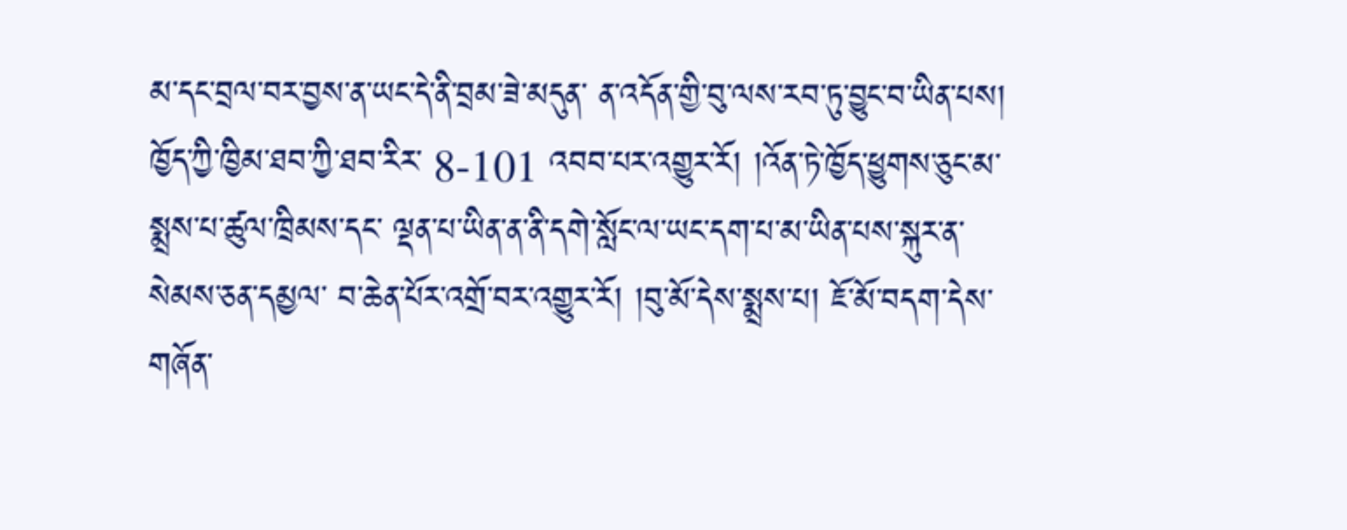མ་དང་བྲལ་བར་བྱས་ན་ཡང་དེ་ནི་བྲམ་ཟེ་མདུན་ ན་འདོན་གྱི་བུ་ལས་རབ་ཏུ་བྱུང་བ་ཡིན་པས། ཁྱོད་ཀྱི་ཁྱིམ་ཐབ་ཀྱི་ཐབ་རིར་ 8-101 འབབ་པར་འགྱུར་རོ། །འོན་ཏེ་ཁྱོད་ཕྱུགས་ཅུང་མ་སྨྲས་པ་ཚུལ་ཁྲིམས་དང་ ལྡན་པ་ཡིན་ན་ནི་དགེ་སློང་ལ་ཡང་དག་པ་མ་ཡིན་པས་སྐུར་ན་སེམས་ཅན་དམྱལ་ བ་ཆེན་པོར་འགྲོ་བར་འགྱུར་རོ། །བུ་མོ་དེས་སྨྲས་པ། ཇོ་མོ་བདག་དེས་ གཞོན་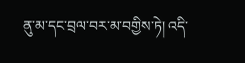ནུ་མ་དང་བྲལ་བར་མ་བགྱིས་ཏེ། འདི་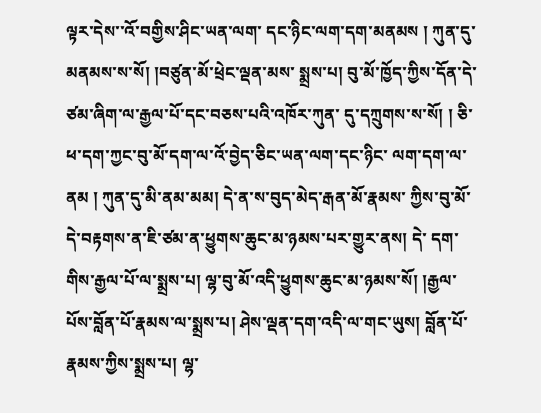ལྟར་དེས་་འོ་བགྱིས་ཤིང་ཡན་ལག་ དང་ཉིང་ལག་དག་མནམས ། ཀུན་དུ་མནམས་ས་སོ། །བཙུན་མོ་ཕྲེང་ལྡན་མས་ སྨྲས་པ། བུ་མོ་ཁྱོད་ཀྱིས་དོན་དེ་ཙམ་ཞིག་ལ་རྒྱལ་པོ་དང་བཅས་པའི་འཁོར་ཀུན་ དུ་དཀྲུགས་ས་སོ། ། ཅི་ཕ་དག་ཀྱང་བུ་མོ་དག་ལ་འོ་བྱེད་ཅིང་ཡན་ལག་དང་ཉིང་ ལག་དག་ལ་ནམ ། ཀུན་དུ་མི་ནམ་མམ། དེ་ན་ས་བུད་མེད་རྒན་མོ་རྣམས་ ཀྱིས་བུ་མོ་དེ་བརྟགས་ན་ཇི་ཙམ་ན་ཕྱུགས་ཆུང་མ་ཉམས་པར་གྱུར་ནས། དེ་ དག་གིས་རྒྱལ་པོ་ལ་སྨྲས་པ། ལྷ་བུ་མོ་འདི་ཕྱུགས་ཆུང་མ་ཉམས་སོ། །རྒྱལ་ པོས་བློན་པོ་རྣམས་ལ་སྨྲས་པ། ཤེས་ལྡན་དག་འདི་ལ་གང་ཡུས། བློན་པོ་ རྣམས་ཀྱིས་སྨྲས་པ། ལྷ་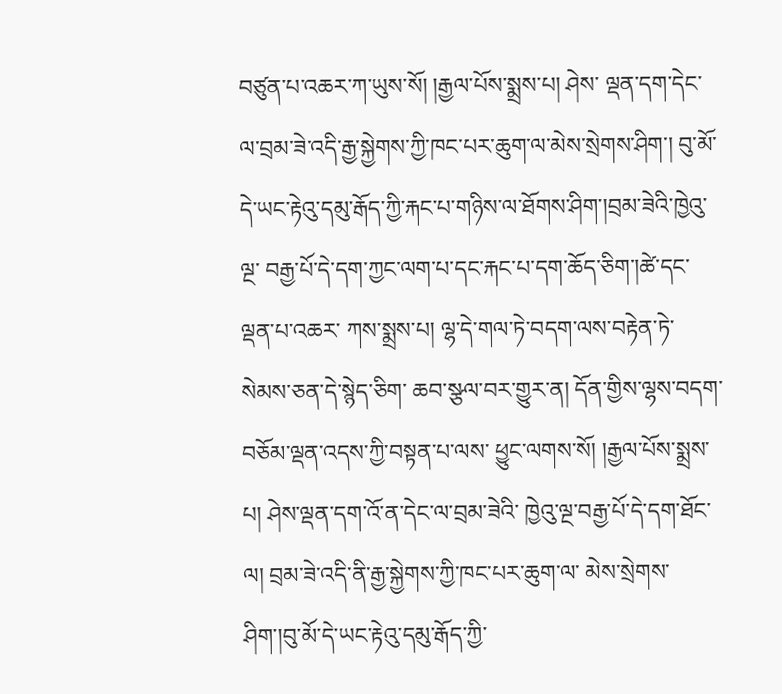བཙུན་པ་འཆར་ཀ་ཡུས་སོ། །རྒྱལ་པོས་སྨྲས་པ། ཤེས་ ལྡན་དག་དེང་ལ་བྲམ་ཟེ་འདི་རྒྱ་སྐྱེགས་ཀྱི་ཁང་པར་ཆུག་ལ་མེས་སྲེགས་ཤིག་། བུ་མོ་དེ་ཡང་རྟེའུ་དམུ་རྒོད་ཀྱི་རྐང་པ་གཉིས་ལ་ཐོགས་ཤིག་།བྲམ་ཟེའི་ཁྱེའུ་ལྔ་ བརྒྱ་པོ་དེ་དག་ཀྱང་ལག་པ་དང་རྐང་པ་དག་ཆོད་ཅིག་།ཚེ་དང་ལྡན་པ་འཆར་ ཀས་སྨྲས་པ། ལྷ་དེ་གལ་ཏེ་བདག་ལས་བརྟེན་ཏེ་སེམས་ཅན་དེ་སྙེད་ཅིག་ ཆབ་སྩལ་བར་གྱུར་ན། དོན་གྱིས་ལྷས་བདག་བཅོམ་ལྡན་འདས་ཀྱི་བསྟན་པ་ལས་ ཕྱུང་ལགས་སོ། །རྒྱལ་པོས་སྨྲས་པ། ཤེས་ལྡན་དག་འོ་ན་དེང་ལ་བྲམ་ཟེའི་ ཁྱེའུ་ལྔ་བརྒྱ་པོ་དེ་དག་ཐོང་ལ། བྲམ་ཟེ་འདི་ནི་རྒྱ་སྐྱེགས་ཀྱི་ཁང་པར་ཆུག་ལ་ མེས་སྲེགས་ཤིག་།བུ་མོ་དེ་ཡང་རྟེའུ་དམུ་རྒོད་ཀྱི་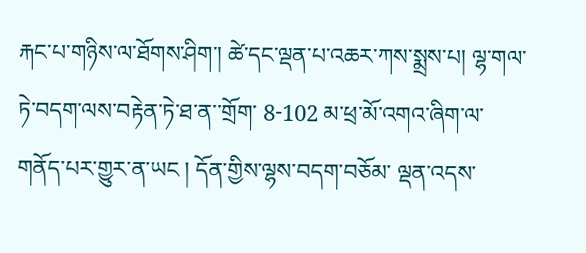རྐང་པ་གཉིས་ལ་ཐོགས་ཤིག་། ཚེ་དང་ལྡན་པ་འཆར་ཀས་སྨྲས་པ། ལྷ་གལ་ཏེ་བདག་ལས་བརྟེན་ཏེ་ཐ་ན་་གྲོག་ 8-102 མ་ཕྲ་མོ་འགའ་ཞིག་ལ་གནོད་པར་གྱུར་ན་ཡང ། དོན་གྱིས་ལྷས་བདག་བཅོམ་ ལྡན་འདས་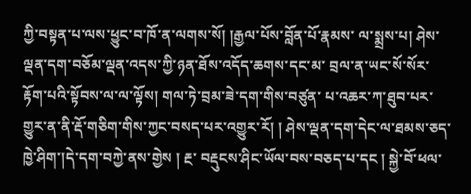ཀྱི་བསྟན་པ་ལས་ཕྱུང་བ་ཁོ་ན་ལགས་སོ། །རྒྱལ་པོས་བློན་པོ་རྣམས་ ལ་སྨྲས་པ། ཤེས་ལྡན་དག་བཅོམ་ལྡན་འདས་ཀྱི་ཉན་ཐོས་འདོད་ཆགས་དང་མ་ བྲལ་ན་ཡང་སོ་སོར་རྟོག་པའི་སྟོབས་ལ་ལ་ལྟོས། གལ་ཏེ་བྲམ་ཟེ་དག་གིས་བཙུན་ པ་འཆར་ཀ་ཐུབ་པར་གྱུར་ན་ནི་རྡོ་གཅིག་གིས་ཀྱང་བསད་པར་འགྱུར་རོ། ། ཤེས་ལྡན་དག་དེང་ལ་ཐམས་ཅད་ཁྱེ་ཤིག་།དེ་དག་བཀྱེ་ནས་གྱེས ། རྔ་ བརྡུངས་ཤིང་ཡོལ་བས་བཅད་པ་དང ། སྐྱེ་བོ་ཕལ་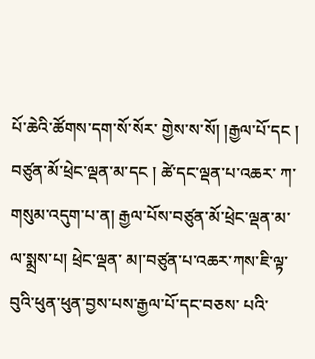པོ་ཆེའི་ཚོགས་དག་སོ་སོར་ གྱེས་ས་སོ། །རྒྱལ་པོ་དང ། བཙུན་མོ་ཕྲེང་ལྡན་མ་དང ། ཚེ་དང་ལྡན་པ་འཆར་ ཀ་གསུམ་འདུག་པ་ན། རྒྱལ་པོས་བཙུན་མོ་ཕྲེང་ལྡན་མ་ལ་སྨྲས་པ། ཕྲེང་ལྡན་ མ།་བཙུན་པ་འཆར་ཀས་ཇི་ལྟ་བུའི་ཕུན་ཕུན་བྱས་པས་རྒྱལ་པོ་དང་བཅས་ པའི་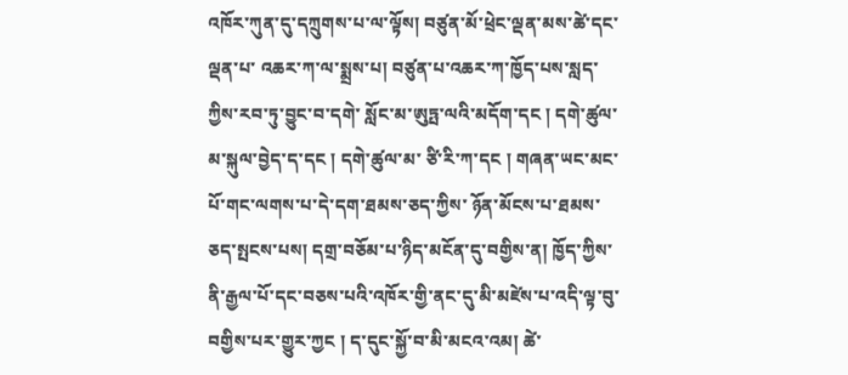འཁོར་ཀུན་དུ་དཀྲུགས་པ་ལ་ལྟོས། བཙུན་མོ་ཕྲེང་ལྡན་མས་ཚེ་དང་ལྡན་པ་ འཆར་ཀ་ལ་སྨྲས་པ། བཙུན་པ་འཆར་ཀ་ཁྱོད་པས་སླད་ཀྱིས་རབ་ཏུ་བྱུང་བ་དགེ་ སློང་མ་ཨུཏྤ་ལའི་མདོག་དང ། དགེ་ཚུལ་མ་སྐུལ་བྱེད་ད་དང ། དགེ་ཚུལ་མ་ ཙི་རི་ཀ་དང ། གཞན་ཡང་མང་པོ་གང་ལགས་པ་དེ་དག་ཐམས་ཅད་ཀྱིས་ ཉོན་མོངས་པ་ཐམས་ཅད་སྤངས་པས། དགྲ་བཅོམ་པ་ཉིད་མངོན་དུ་བགྱིས་ན། ཁྱོད་ཀྱིས་ནི་རྒྱལ་པོ་དང་བཅས་པའི་འཁོར་གྱི་ནང་དུ་མི་མཛེས་པ་འདི་ལྟ་བུ་ བགྱིས་པར་གྱུར་ཀྱང ། ད་དུང་སྐྱོ་བ་མི་མངའ་འམ། ཚེ་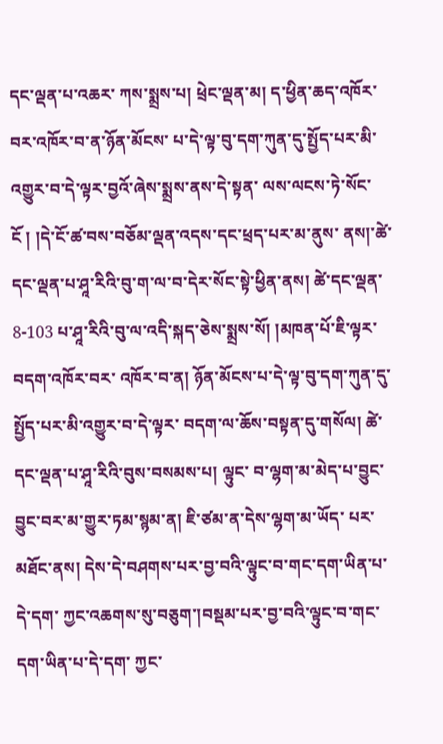དང་ལྡན་པ་འཆར་ ཀས་སྨྲས་པ། ཕྲེང་ལྡན་མ། ད་ཕྱིན་ཆད་འཁོར་བར་འཁོར་བ་ན་ཉོན་མོངས་ པ་དེ་ལྟ་བུ་དག་ཀུན་དུ་སྤྱོད་པར་མི་འགྱུར་བ་དེ་ལྟར་བྱའོ་ཞེས་སྨྲས་ནས་དེ་སྟན་ ལས་ལངས་ཏེ་སོང་ངོ ། །དེ་ངོ་ཚ་བས་བཅོམ་ལྡན་འདས་དང་ཕྲད་པར་མ་ནུས་ ནས།་ཚེ་དང་ལྡན་པ་ཤཱ་རིའི་བུ་ག་ལ་བ་དེར་སོང་སྟེ་ཕྱིན་ནས། ཚེ་དང་ལྡན་ 8-103 པ་ཤཱ་རིའི་བུ་ལ་འདི་སྐད་ཅེས་སྨྲས་སོ། །མཁན་པོ་ཇི་ལྟར་བདག་འཁོར་བར་ འཁོར་བ་ན། ཉོན་མོངས་པ་དེ་ལྟ་བུ་དག་ཀུན་དུ་སྤྱོད་པར་མི་འགྱུར་བ་དེ་ལྟར་ བདག་ལ་ཆོས་བསྟན་དུ་གསོལ། ཚེ་དང་ལྡན་པ་ཤཱ་རིའི་བུས་བསམས་པ། ལྟུང་ བ་ལྷག་མ་མེད་པ་བྱུང་བྱུང་བར་མ་གྱུར་ཏམ་སྙམ་ན། ཇི་ཙམ་ན་དེས་ལྷག་མ་ཡོད་ པར་མཐོང་ནས། དེས་དེ་བཤགས་པར་བྱ་བའི་ལྟུང་བ་གང་དག་ཡིན་པ་དེ་དག་ ཀྱང་འཆགས་སུ་བཅུག་།བསྡམ་པར་བྱ་བའི་ལྟུང་བ་གང་དག་ཡིན་པ་དེ་དག་ ཀྱང་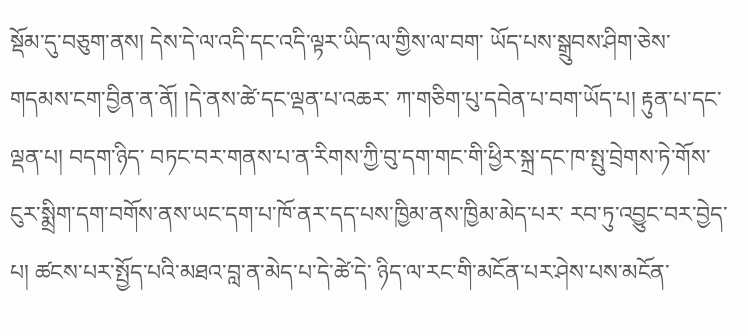སྡོམ་དུ་བཅུག་ནས། དེས་དེ་ལ་འདི་དང་འདི་ལྟར་ཡིད་ལ་གྱིས་ལ་བག་ ཡོད་པས་སྒྲུབས་ཤིག་ཅེས་གདམས་ངག་བྱིན་ན་ནོ། །དེ་ནས་ཚེ་དང་ལྡན་པ་འཆར་ ཀ་གཅིག་པུ་དབེན་པ་བག་ཡོད་པ། རྟུན་པ་དང་ལྡན་པ། བདག་ཉིད་ བཏང་བར་གནས་པ་ན་རིགས་ཀྱི་བུ་དག་གང་གི་ཕྱིར་སྐྲ་དང་ཁ་སྤུ་བྲེགས་ཏེ་གོས་ ངུར་སྨྲིག་དག་བགོས་ནས་ཡང་དག་པ་ཁོ་ནར་དད་པས་ཁྱིམ་ནས་ཁྱིམ་མེད་པར་ རབ་ཏུ་འབྱུང་བར་བྱེད་པ། ཚངས་པར་སྤྱོད་པའི་མཐའ་བླ་ན་མེད་པ་དེ་ཚེ་དེ་ ཉིད་ལ་རང་གི་མངོན་པར་ཤེས་པས་མངོན་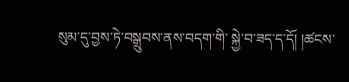སུམ་དུ་བྱས་ཏེ་བསྒྲུབས་ནས་བདག་གི་ སྐྱེ་བ་ཟད་ད་དོ། །ཚངས་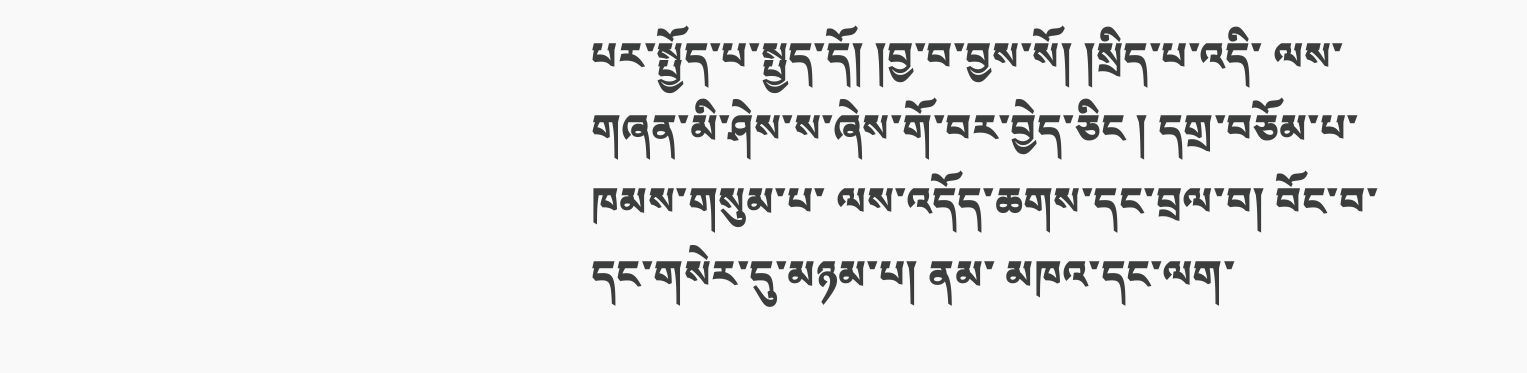པར་སྤྱོད་པ་སྤྱད་དོ། །བྱ་བ་བྱས་སོ། །སྲིད་པ་འདི་ ལས་གཞན་མི་ཤེས་ས་ཞེས་གོ་བར་བྱེད་ཅིང ། དགྲ་བཅོམ་པ་ཁམས་གསུམ་པ་ ལས་འདོད་ཆགས་དང་བྲལ་བ། བོང་བ་དང་གསེར་དུ་མཉམ་པ། ནམ་ མཁའ་དང་ལག་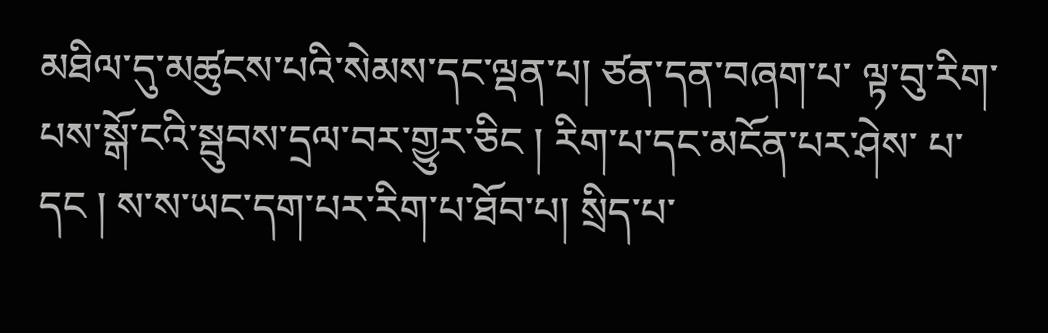མཐིལ་དུ་མཚུངས་པའི་སེམས་དང་ལྡན་པ། ཙན་དན་བཞག་པ་ ལྟ་བུ་རིག་པས་སྒོ་ངའི་སྦུབས་དྲལ་བར་གྱུར་ཅིང ། རིག་པ་དང་མངོན་པར་ཤེས་ པ་དང ། ས་ས་ཡང་དག་པར་རིག་པ་ཐོབ་པ། སྲིད་པ་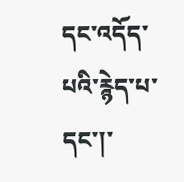དང་འདོད་པའི་རྙེད་པ་ དང་།་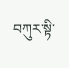བཀུར་སྟི་